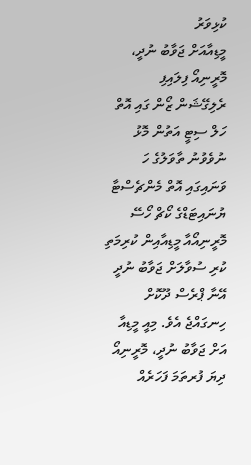ކުޅިވަރު
މީޑިއާއަށް ޖަވާބު ނުދީ، މޮރީނިއޯ ފިލައިފި
ރެލިގޭޝަން ޒޯން ގައި އޮތް ހަލް ސިޓީ އަތުން މޮޅު ނުވެވުނު ތާވަލުގެ ހަ ވަނައިގައި އޮތް މެންޗެސްޓާ ޔުނައިޓަޑްގެ ކޯޗް ހޯސޭ މޮރީނިއޯއާ މީޑިއާއިން ކުރިމަތި ކުރި ސުވާލަށް ޖަވާބު ނުދީ އޭނާ ޕްރެސް ދޫކޮށް ހިނގައްޖެ އެވެ. މިއީ މީޑިއާ އަށް ޖަވާބު ނުދީ، މޮރީނިއޯ ދިޔަ ފުރތަމަ ފަހަރެއް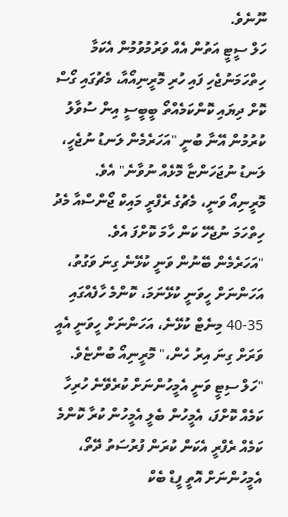ނޫނެވެ.
ހަލް ސީޓީ އަތުން އެއް ވަރުމުވުމުން އެކަމާ ހިތްހަމަނުޖެހި ފައި ހުރި މޮރީނިއޯއާ، މެޗުގައި ގޯސް ކޮށް ދިޔައި ކޮންކަމެއްތޯ ބީބީސީ އިން ސުވާލު ކުރުމުން އޭނާ ބުނީ "އަހަރެމެން ލަނޑު ނުޖެހީ، ލަނޑު ނުޖަހަންޏާ މޮޅެއް ނުވާނެ" އެވެ.
މޮރީނިއޯ ވަނީ، މެޗުގެ ރެފްރީ މައިކް ޖޯންސްއާ މެދު ހިތްހަމަ ނުޖެހޭ ކަން ހާމަ ކޮށްފަ އެވެ.
"އަހަރެމެން ބޭނުން ވަނީ ކުޅޭނެ ގިނަ ވަގުތު، އަހަންނަށް ހީވަނީ ކުޅޭނަމަ، ކޮންމެ ހާފެއްގައި 35-40 މިނެޓް ކުޅޭނެ، އަހަންނަށް ހީވަނީ އެއީ ވަރަށް ގިނަ އިރު ހެން،" މޮރީނިއޯ ބުންޏެވެ.
"ހަލް ސިޓީ ވަނީ އެމީހުންނަށް ކުރެވޭނެ ހުރިހާ ކަމެއް ކޮށްފަ، އެމީހުން ބެލީ އެމީހުން ކުރާ ކޮންމެ ކަމެއް ރެފްރީ އެކަން ކުރަން ފުރުސަތު ދޭތޯ، އެމީހުންނަށް އޮތީ ފީޑް ބެކް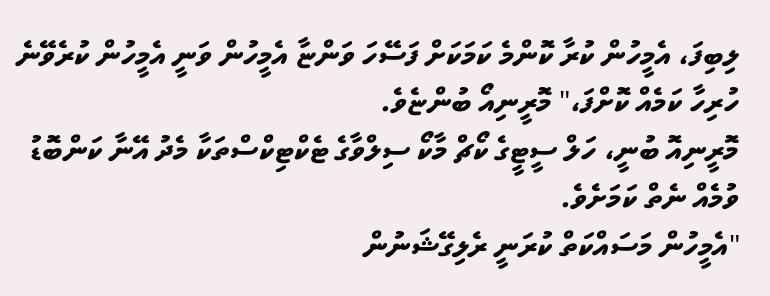ލިބިފަ، އެމީހުން ކުރާ ކޮންމެ ކަމަކަށް ފަސޭހަ ވަންޏާ އެމީހުން ވަނީ އެމީހުން ކުރެވޭނެ ހުރިހާ ކަމެއް ކޮށްފަ،" މޮރީނިއޯ ބުންޏެވެ.
މޮރީނިއޮ ބުނީ، ހަލް ސީޓީގެ ކޯޗް މާކޯ ސިލްވާގެ ޓެކްޓިކްސްތަކާ މެދު އޭނާ ކަންބޮޑު ވުމެއް ނެތް ކަމަށެވެ.
"އެމީހުން މަސައްކަތް ކުރަނީ ރެލިގޭޝަނުން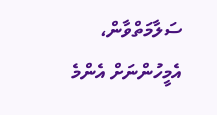ސަލާމަތްވާން، އެމީހުންނަށް އެންމެ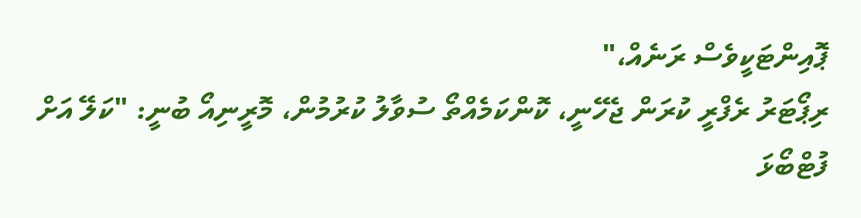ޕޮއިންޓަކީވެސް ރަނެއް،"
ރިޕޯޓަރު ރެފްރީ ކުރަން ޖެހޭނީ، ކޮންކަމެއްތޯ ސުވާލު ކުރުމުން، މޮރީނިއޯ ބުނީ: "ކަލޭ އަށް ފުޓްބޯޅަ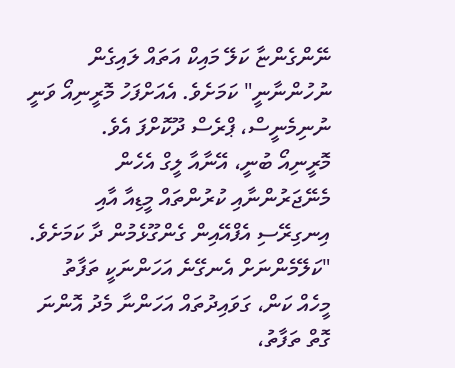ނޭންގެންޏާ ކަލޭ މައިކް އަތައް ލައިގެން ނުހުންނާނީ" ކަމަށެވެ. އެއަށްފަހު މޮރީނިއޯ ވަނީ ނުނިމެނީސް، ޕްރެސް ދޫކޮށްފަ އެވެ.
މޮރީނިއޯ ބުނީ، އޭނާއާ ލީގް އެހެން މެނޭޖަރުންނާއި ކުރުންތައް މީޑިއާ އާއި އިނގިރޭސި އެފްއޭއިން ގެންގޫޅެމުން ދާ ކަމަށެވެ.
"ކަލޭމެންނަށް އެނގޭނެ އަހަންނަކީ ތަފާތު މީހެއް ކަން، ގަވައިދުތައް އަހަންނާ މެދު އޮންނަ ގޮތް ތަފާތު،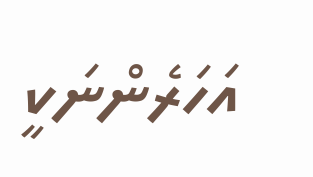އަހަރެންނަކީ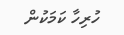ހުރިހާ ކަމަކުން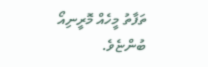ތަފާތު މީހެއް މޮރީނިއޯ ބުންޏެވެ.